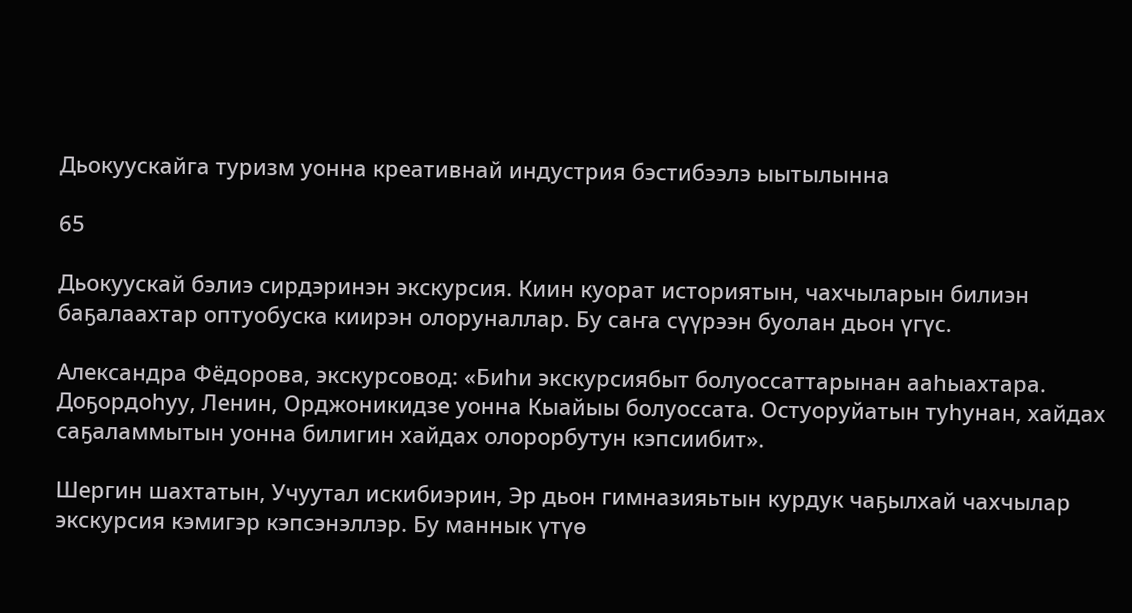Дьокуускайга туризм уонна креативнай индустрия бэстибээлэ ыытылынна

65

Дьокуускай бэлиэ сирдэринэн экскурсия. Киин куорат историятын, чахчыларын билиэн баҕалаахтар оптуобуска киирэн олоруналлар. Бу саҥа сүүрээн буолан дьон үгүс.

Александра Фёдорова, экскурсовод: «Биһи экскурсиябыт болуоссаттарынан ааһыахтара. Доҕордоһуу, Ленин, Орджоникидзе уонна Кыайыы болуоссата. Остуоруйатын туһунан, хайдах саҕаламмытын уонна билигин хайдах олорорбутун кэпсиибит».

Шергин шахтатын, Учуутал искибиэрин, Эр дьон гимназияьтын курдук чаҕылхай чахчылар экскурсия кэмигэр кэпсэнэллэр. Бу маннык үтүө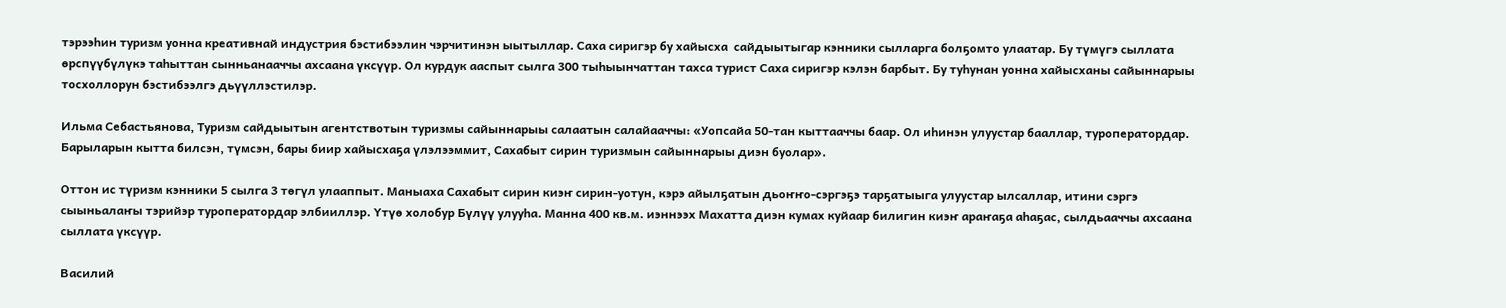тэрээһин туризм уонна креативнай индустрия бэстибээлин чэрчитинэн ыытыллар. Саха сиригэр бу хайысха  сайдыытыгар кэнники сылларга болҕомто улаатар. Бу түмүгэ сыллата өрспүүбүлүкэ таһыттан сынньанааччы ахсаана үксүүр. Ол курдук ааспыт сылга 300 тыһыынчаттан тахса турист Саха сиригэр кэлэн барбыт. Бу туһунан уонна хайысханы сайыннарыы тосхоллорун бэстибээлгэ дьүүллэстилэр.

Ильма Себастьянова, Туризм сайдыытын агентствотын туризмы сайыннарыы салаатын салайааччы: «Уопсайа 50-тан кыттааччы баар. Ол иһинэн улуустар бааллар, туроператордар. Барыларын кытта билсэн, түмсэн, бары биир хайысхаҕа үлэлээммит, Сахабыт сирин туризмын сайыннарыы диэн буолар».

Оттон ис түризм кэнники 5 сылга 3 төгүл улааппыт. Маныаха Сахабыт сирин киэҥ сирин-уотун, кэрэ айылҕатын дьоҥҥо-сэргэҕэ тарҕатыыга улуустар ылсаллар, итини сэргэ сыыньалаҥы тэрийэр туроператордар элбииллэр. Үтүө холобур Бүлүү улууһа. Манна 400 кв.м. иэннээх Махатта диэн кумах куйаар билигин киэҥ араҥаҕа аһаҕас, сылдьааччы ахсаана сыллата үксүүр.

Василий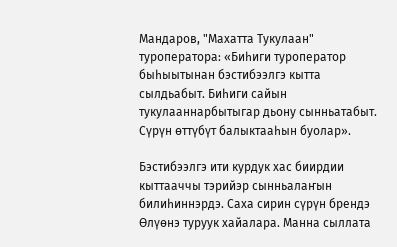Мандаров, "Махатта Тукулаан" туроператора: «Биһиги туроператор быһыытынан бэстибээлгэ кытта сылдьабыт. Биһиги сайын тукулааннарбытыгар дьону сынньатабыт. Сүрүн өттүбүт балыктааһын буолар».

Бэстибээлгэ ити курдук хас биирдии кыттааччы тэрийэр сынньалаҥын билиһиннэрдэ. Саха сирин сүрүн брендэ Өлүөнэ туруук хайалара. Манна сыллата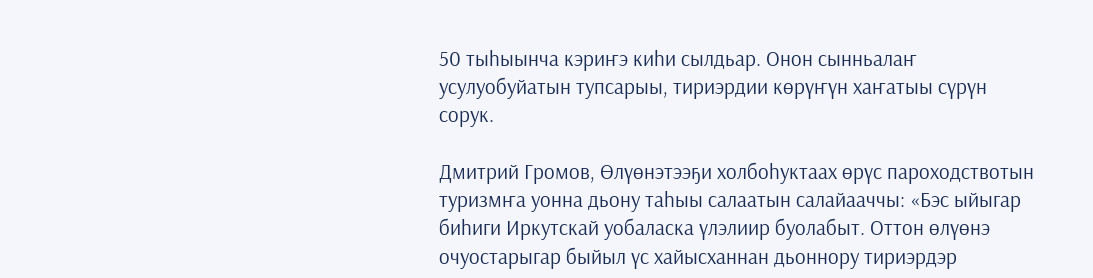50 тыһыынча кэриҥэ киһи сылдьар. Онон сынньалаҥ усулуобуйатын тупсарыы, тириэрдии көрүҥүн хаҥатыы сүрүн сорук.

Дмитрий Громов, Өлүөнэтээҕи холбоһуктаах өрүс пароходствотын  туризмҥа уонна дьону таһыы салаатын салайааччы: «Бэс ыйыгар биһиги Иркутскай уобаласка үлэлиир буолабыт. Оттон өлүөнэ очуостарыгар быйыл үс хайысханнан дьоннору тириэрдэр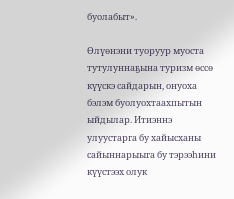буолабыт».

Өлүөнэни туоруур муоста тутулуннаҕына туризм өссө күүскэ сайдарын, онуоха бэлэм буолуохтаахпытын ыйдылар. Итиэннэ улуустарга бу хайысханы сайыннарыыга бу тэрээһини күүстээх олук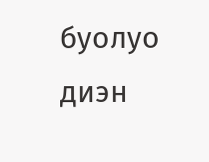буолуо диэн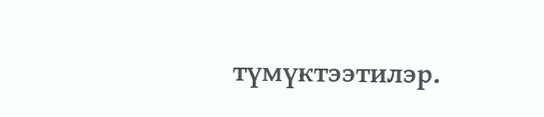түмүктээтилэр.